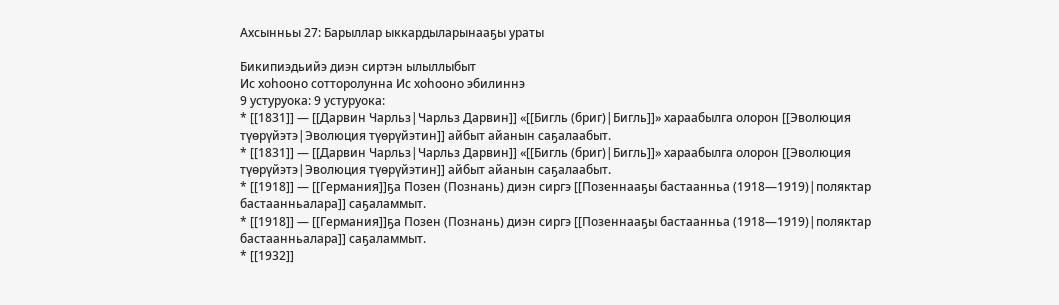Ахсынньы 27: Барыллар ыккардыларынааҕы ураты

Бикипиэдьийэ диэн сиртэн ылыллыбыт
Ис хоһооно сотторолунна Ис хоһооно эбилиннэ
9 устуруока: 9 устуруока:
* [[1831]] — [[Дарвин Чарльз|Чарльз Дарвин]] «[[Бигль (бриг)|Бигль]]» хараабылга олорон [[Эволюция түөрүйэтэ|Эволюция түөрүйэтин]] айбыт айанын саҕалаабыт.
* [[1831]] — [[Дарвин Чарльз|Чарльз Дарвин]] «[[Бигль (бриг)|Бигль]]» хараабылга олорон [[Эволюция түөрүйэтэ|Эволюция түөрүйэтин]] айбыт айанын саҕалаабыт.
* [[1918]] — [[Германия]]ҕа Позен (Познань) диэн сиргэ [[Позеннааҕы бастаанньа (1918—1919)|поляктар бастаанньалара]] саҕаламмыт.
* [[1918]] — [[Германия]]ҕа Позен (Познань) диэн сиргэ [[Позеннааҕы бастаанньа (1918—1919)|поляктар бастаанньалара]] саҕаламмыт.
* [[1932]]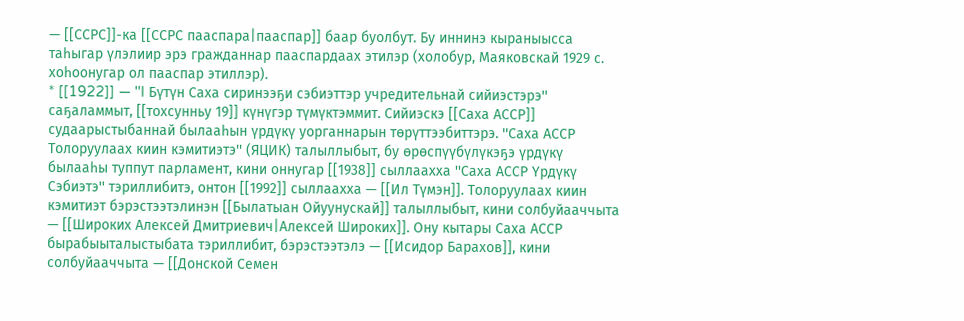— [[ССРС]]-ка [[ССРС пааспара|пааспар]] баар буолбут. Бу иннинэ кыраныысса таһыгар үлэлиир эрэ гражданнар пааспардаах этилэр (холобур, Маяковскай 1929 с. хоһоонугар ол пааспар этиллэр).
* [[1922]] — ''I Бүтүн Саха сиринээҕи сэбиэттэр учредительнай сийиэстэрэ'' саҕаламмыт, [[тохсунньу 19]] күнүгэр түмүктэммит. Сийиэскэ [[Саха АССР]] судаарыстыбаннай былааһын үрдүкү уорганнарын төрүттээбиттэрэ. ''Саха АССР Толоруулаах киин кэмитиэтэ'' (ЯЦИК) талыллыбыт, бу өрөспүүбүлүкэҕэ үрдүкү былааһы туппут парламент, кини оннугар [[1938]] сыллаахха ''Саха АССР Үрдүкү Сэбиэтэ'' тэриллибитэ, онтон [[1992]] сыллаахха — [[Ил Түмэн]]. Толоруулаах киин кэмитиэт бэрэстээтэлинэн [[Былатыан Ойуунускай]] талыллыбыт, кини солбуйааччыта — [[Широких Алексей Дмитриевич|Алексей Широких]]. Ону кытары Саха АССР бырабыыталыстыбата тэриллибит, бэрэстээтэлэ — [[Исидор Барахов]], кини солбуйааччыта — [[Донской Семен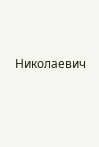Николаевич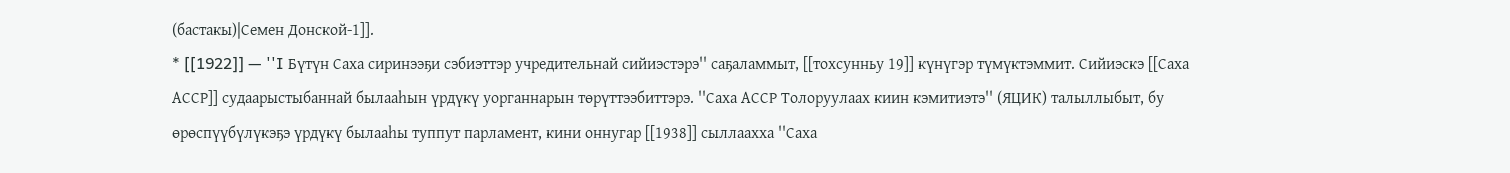(бастакы)|Семен Донской-1]].
* [[1922]] — ''I Бүтүн Саха сиринээҕи сэбиэттэр учредительнай сийиэстэрэ'' саҕаламмыт, [[тохсунньу 19]] күнүгэр түмүктэммит. Сийиэскэ [[Саха АССР]] судаарыстыбаннай былааһын үрдүкү уорганнарын төрүттээбиттэрэ. ''Саха АССР Толоруулаах киин кэмитиэтэ'' (ЯЦИК) талыллыбыт, бу өрөспүүбүлүкэҕэ үрдүкү былааһы туппут парламент, кини оннугар [[1938]] сыллаахха ''Саха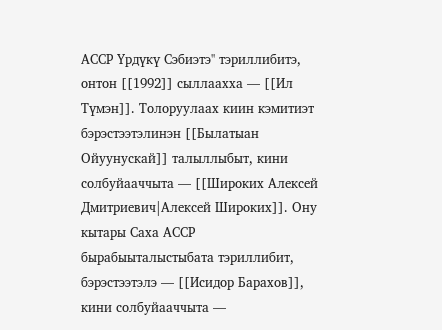АССР Үрдүкү Сэбиэтэ'' тэриллибитэ, онтон [[1992]] сыллаахха — [[Ил Түмэн]]. Толоруулаах киин кэмитиэт бэрэстээтэлинэн [[Былатыан Ойуунускай]] талыллыбыт, кини солбуйааччыта — [[Широких Алексей Дмитриевич|Алексей Широких]]. Ону кытары Саха АССР бырабыыталыстыбата тэриллибит, бэрэстээтэлэ — [[Исидор Барахов]], кини солбуйааччыта —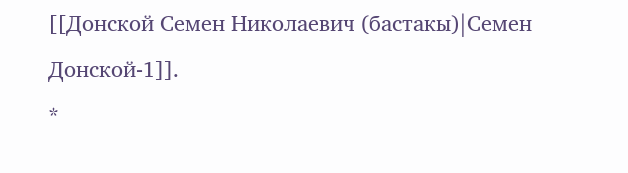[[Донской Семен Николаевич (бастакы)|Семен Донской-1]].
*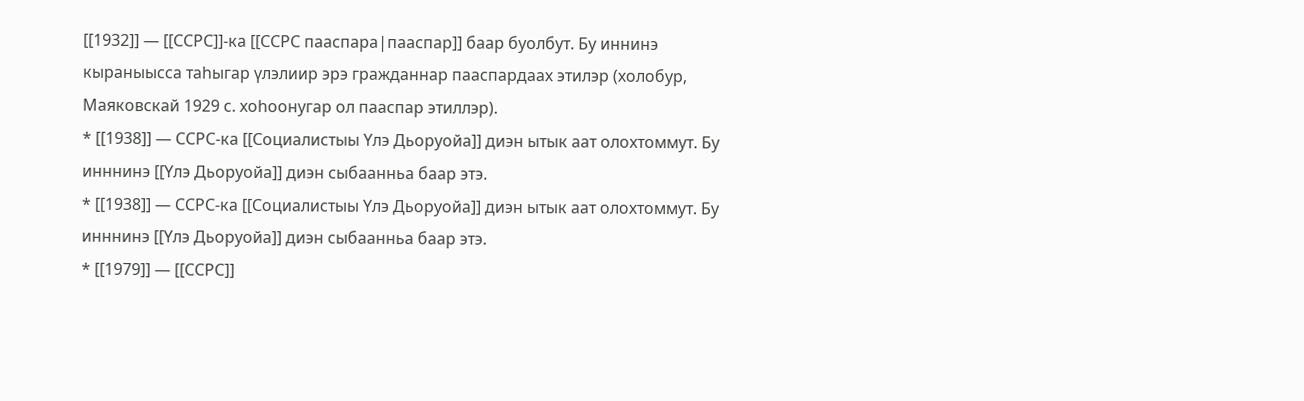[[1932]] — [[ССРС]]-ка [[ССРС пааспара|пааспар]] баар буолбут. Бу иннинэ кыраныысса таһыгар үлэлиир эрэ гражданнар пааспардаах этилэр (холобур, Маяковскай 1929 с. хоһоонугар ол пааспар этиллэр).
* [[1938]] — ССРС-ка [[Социалистыы Үлэ Дьоруойа]] диэн ытык аат олохтоммут. Бу инннинэ [[Үлэ Дьоруойа]] диэн сыбаанньа баар этэ.
* [[1938]] — ССРС-ка [[Социалистыы Үлэ Дьоруойа]] диэн ытык аат олохтоммут. Бу инннинэ [[Үлэ Дьоруойа]] диэн сыбаанньа баар этэ.
* [[1979]] — [[ССРС]]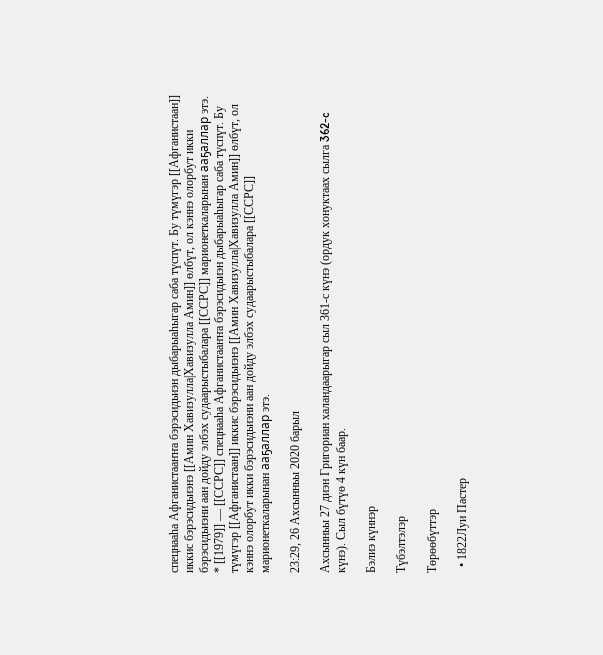спецнааһа Афганистааҥҥа бэрэсидьиэн дыбарыаһыгар саба түспүт. Бу түмүгэр [[Афганистаан]] иккис бэрэсидьиэнэ [[Амин Хавизулла|Хавизулла Амин]] өлбүт, ол кэннэ олорбут икки бэрэсидьиэни аан дойду элбэх судаарыстыбалара [[ССРС]] марионеткаларынан ааҕаллар этэ.
* [[1979]] — [[ССРС]] спецнааһа Афганистааҥҥа бэрэсидьиэн дыбарыаһыгар саба түспүт. Бу түмүгэр [[Афганистаан]] иккис бэрэсидьиэнэ [[Амин Хавизулла|Хавизулла Амин]] өлбүт, ол кэннэ олорбут икки бэрэсидьиэни аан дойду элбэх судаарыстыбалара [[ССРС]] марионеткаларынан ааҕаллар этэ.

23:29, 26 Ахсынньы 2020 барыл

Ахсынньы 27 диэн Григориан халандаарыгар сыл 361-с күнэ (ордук хонуктаах сылга 362-c күнэ). Сыл бүтүө 4 күн баар.

Бэлиэ күннэр

Түбэлтэлэр

Төрөөбүттэр

  • 1822Луи Пастер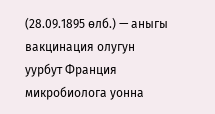(28.09.1895 өлб.) — аныгы вакцинация олугун уурбут Франция микробиолога уонна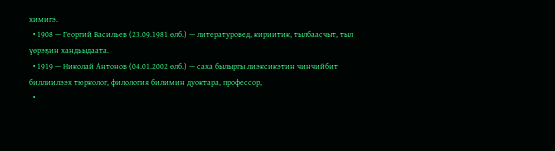химигэ.
  • 1908 — Георгий Васильев (23.09.1981 өлб.) — литературовед, кириитик, тылбаасчыт, тыл үөрэҕин хандьыдаата.
  • 1919 — Николай Антонов (04.01.2002 өлб.) — саха былыргы лиэксикэтин чинчийбит биллиилээх тюрколог, филология билимин дуоктара, профессор,
  •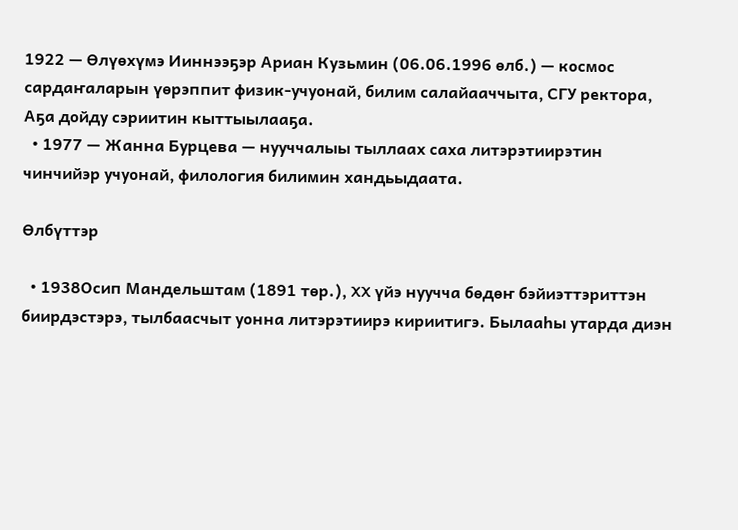1922 — Өлүөхүмэ Ииннээҕэр Ариан Кузьмин (06.06.1996 өлб.) — космос сардаҥаларын үөрэппит физик-учуонай, билим салайааччыта, СГУ ректора, Аҕа дойду сэриитин кыттыылааҕа.
  • 1977 — Жанна Бурцева — нууччалыы тыллаах саха литэрэтиирэтин чинчийэр учуонай, филология билимин хандьыдаата.

Өлбүттэр

  • 1938Осип Мандельштам (1891 төр.), XX үйэ нуучча бөдөҥ бэйиэттэриттэн биирдэстэрэ, тылбаасчыт уонна литэрэтиирэ кириитигэ. Былааһы утарда диэн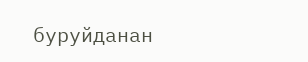буруйданан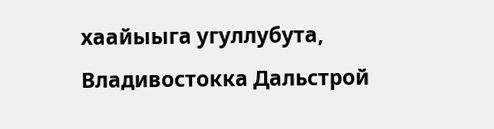хаайыыга угуллубута, Владивостокка Дальстрой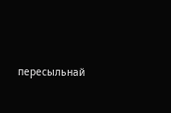пересыльнай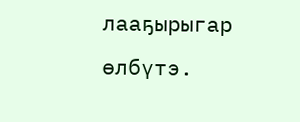лааҕырыгар өлбүтэ.